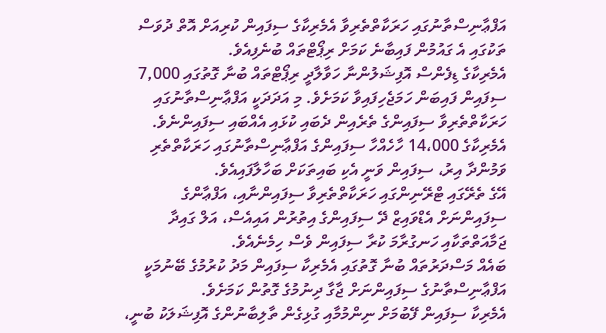އަފްޢާނިސްތާނުގައި ހަރަކާތްތެރިވާ އެމެރިކާގެ ސިފައިން ކުރިއަށް އޮތް ދުވަސް ތަކުގައި އެ ގައުމުން ފައިބާނެ ކަމަށް ރިޕޯޓްތައް ބުނެފިއެވެ.
އެމެރިކާގެ ޑިފެންސް އޮފިޝަލުންނާ ހަވާލާދީ ރިޕޯޓްތައް ބުނާ ގޮތުގައި 7,000 ސިފައިން ފައިބަން ހަމަޖެހިފައިވާ ކަމަށެވެ. މި އަދަދަކީ އަފްޢާނިސްތާނުގައި ހަރަކާތްތެރިވާ ސިފައިންގެ ތެރެއިން ދެބައި ކުޅައި އެއްބައި ސިފައިންނެވެ.
އެމެރިކާގެ 14،000 ހާހެއްހާ ސިފައިންގެ އަފްޢާނިސްތާނުގައި ހަރަކާތްތެރި ވަމުންދާ އިރު، ސިފައިން ވަނީ އެކި ބައިތަކަށް ބަހާލާފައިއެވެ.
އޭގެ ތެރޭގައި ޓްރޭނިންގައި ހަރަކާތްތެރިވާ ސިފައިންނާއި، އަފްޢާންގެ ސިފައިންނަށް އެޑްވައިޒް ދޭ ސިފައިންގެ އިތުރުން އައިއެސް، އަލް ގައިދާ ޖަމާއަތްތަކާއި ހަނގުރާމަ ކުރާ ސިފައިން ވެސް ހިމެނެއެވެ.
ބައެއް މަސްދަރުތައް ބުނާ ގޮތުގައި އެމެރިކާ ސިފައިން މަދު ކުރުމުގެ ބޭނުމަކީ އަފްޢާނިސްތާނުގެ ސިފައިންނަށް ޖާގާ ދިނުމުގެ ގޮތުން ކަމަށެވެ.
އެމެރިކާ ސިފައިން ފޭބުމަށް ނިންމުމާއި ގުޅިގެން ތާލިބާނުންގެ އޮފިޝަލަކު ބުނީ،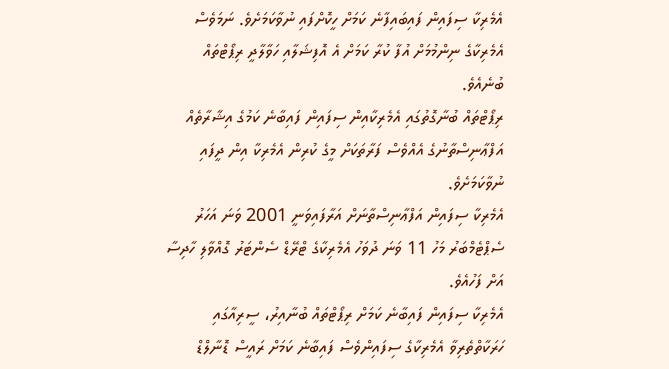އެމެރިކާ ސިފައިން ފައިބައިފާނެ ކަމަށް ހީކޮށްފައި ނުވާކަމަށެވެ. ނަމަވެސް އެމެރިކާގެ ނިންމުމަށް އުފާ ކުރާ ކަމަށް އެ އޮފިޝަލާއި ހަވާލާދީ ރިޕޯޓްތައް ބުނެއެވެ.
ރިޕޯޓްތައް ބުނާގޮތުގައި އެމެރިކާއިން ސިފައިން ފައިބާނެ ކަމުގެ އިޝާރާތެއް އަފްޢާނިސްތާނުގެ އެއްވެސް ފަރާތަކަށް މީގެ ކުރިން އެމެރިކާ އިން ދީފައި ނުވާކަމަށެވެ.
އެމެރިކާ ސިފައިން އަފްޢާނިސްތާނަށް އަރާފައިވަނީ 2001 ވަނަ އަހަރު ސެޕްޓެމްބަރު މަހު 11 ވަނަ ދުވަހު އެމެރިކާގެ ޓްރޭޑް ސެންޓަރު ގޮއްވާލި ހާދިސާ އަށް ފަހުއެވެ.
އެމެރިކާ ސިފައިން ފައިބާނެ ކަމަށް ރިޕޯޓްތައް ބުނާއިރު، ސީރިއާގައި ހަރަކާތްތެރިވާ އެމެރިކާގެ ސިފައިންވެސް ފައިބާނެ ކަމަށް ރައީސް ޑޮނާލްޑް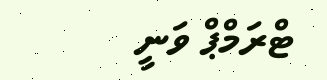ޓްރަމްޕް ވަނީ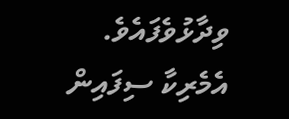ވިދާޅުވެފައެވެ. އެމެރިކާ ސިފައިން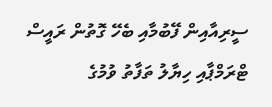ސީރިއާއިން ފޭބުމާއި ބެހޭ ގޮތުން ރައީސް ޓްރަމްޕާއި ހިޔާލު ތަފާތު ވުމުގެ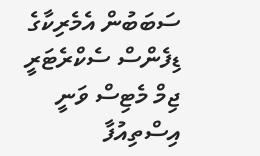ސަބަބުން އެމެރިކާގެ ޑިފެންސް ސެކްރެޓަރީ ޖިމް މެޓިސް ވަނީ އިސްތިއުފާ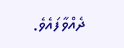ދެއްވާފައެވެ.